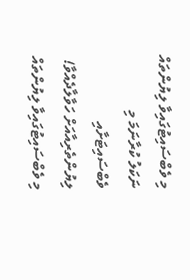މި ވެބްސައިޓުގައިވާ ލިޔުންތައް ނަކަލު ކުރާނަމަ މި ވެބްސައިޓަށާއި ލިޔުންތެރިއާއަށް ހަވާލާދެއްވާ!
މި ވެބްސައިޓުގައިވާ ލިޔުންތައް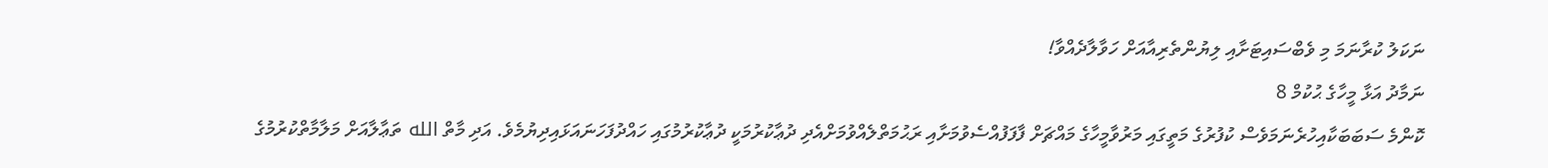ނަކަލު ކުރާނަމަ މި ވެބްސައިޓަށާއި ލިޔުންތެރިއާއަށް ހަވާލާދެއްވާ!
ނަމާދު އަޅާ މީހާގެ ޙުކުމް 8
ކޮންމެ ސަބަބަކާއިހުރެނަމަވެސް ކުފުރުގެ މަތީގައި މަރުވާމީހާގެ މައްޗަށް ފާފަފުއްސެވުމަށާއި ރަޙުމަތްލެއްވުމަށްއެދި ދުޢާކުރުމަކީ ދުޢާކުރުމުގައި ހައްދުފަހަނައަޅައިދިޔުމެވެ. އަދި މާތް الله ތަޢާލާއަށް މަލާމާތްކުރުމުގެ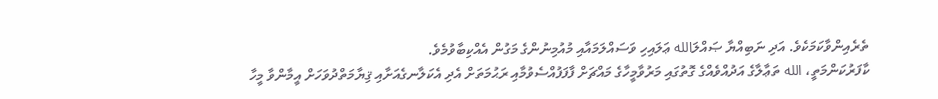ތެރެއިންވާކަމަކެވެ. އަދި ނަބިއްޔާ ޞައްލަالله ޢަލައިހި ވަސައްލަމައާއި މުއުމިނުންގެ މަގުން އެއްކިބާވުމެވެ.
ކާފަރުކަންމަތީ، الله ތަޢާލާގެ އަދުއްވެއްގެ ގޮތުގައި މަރުވާމީހާގެ މައްޗަށް ފާފަފުއްސެވުމާއި ރަޙުމަތަށް އެދި އެކަލާނގެއަށާއި ޤިޔާމަތްދުވަހަށް އީމާންވާ މީހާ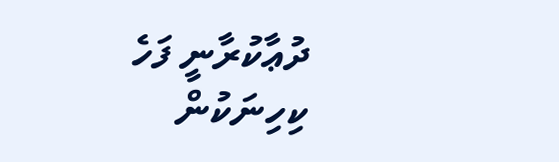ދުޢާކުރާނީ ފަހެ ކިހިނަކުން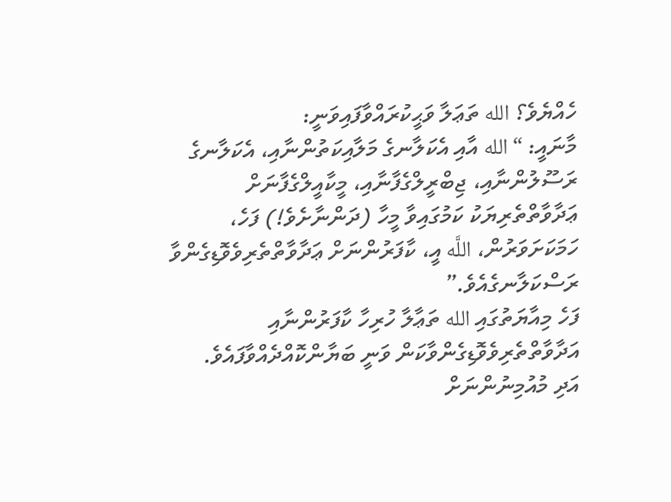ހެއްޔެވެ؟ الله ތަޢަލާ ވަޙީކުރައްވާފައިވަނީ:
މާނައީ: “الله އާއި އެކަލާނގެ މަލާއިކަތުންނާއި، އެކަލާނގެ ރަސޫލުންނާއި، ޖިބްރީލްގެފާނާއި، މީކާއީލްގެފާނަށް ޢަދާވާތްތެރިޔަކު ކަމުގައިވާ މީހާ (ދަންނާށެވެ!) ފަހެ، ހަމަކަށަވަރުން، اللَّه އީ، ކާފަރުންނަށް ޢަދާވާތްތެރިވެވޮޑިގެންވާ ރަސްކަލާނގެއެވެ.”
ފަހެ މިއާޔަތުގައި الله ތަޢާލާ ހުރިހާ ކާފަރުންނާއި އަދާވާތްތެރިވެވޮޑިގެންވާކަން ވަނީ ބަޔާންކޮއްދެއްވާފައެވެ.
އަދި މުއުމިނުންނަށް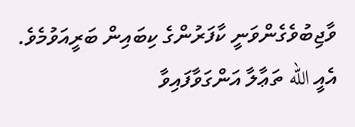ވާޖިބުވެގެންވަނީ ކާފަރުންގެ ކިބައިން ބަރީއަވުމެވެ. އެއީ الله ތަޢާލާ އަންގަވާފައިވާ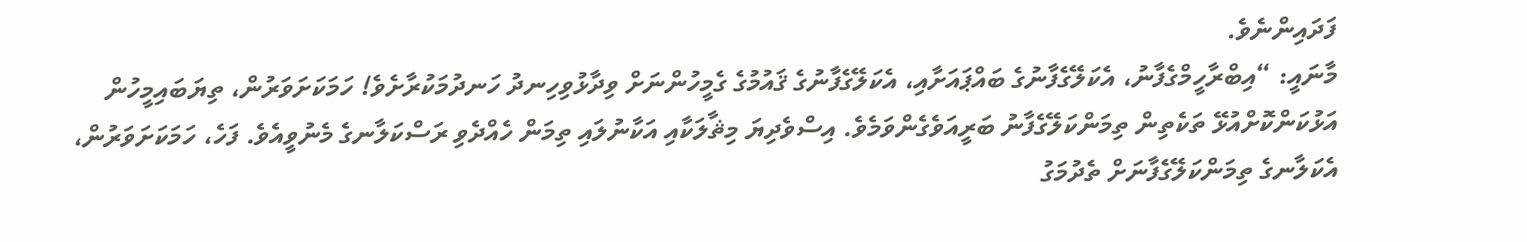ފަދައިންނެވެ.
މާނައީ: “އިބްރާހީމްގެފާނު، އެކަލޭގެފާނުގެ ބައްޕައަށާއި، އެކަލޭގެފާނުގެ ޤައުމުގެ ގެމީހުންނަށް ވިދާޅުވިހިނދު ހަނދުމަކުރާށެވެ! ހަމަކަށަވަރުން، ތިޔަބައިމީހުން އަޅުކަންކޮށްއުޅޭ ތަކެތިން ތިމަންކަލޭގެފާނު ބަރީއަވެގެންވަމެވެ. އިސްވެދިޔަ މިޘާލަކާއި އަކާނުލައި ތިމަން ހެއްދެވި ރަސްކަލާނގެ މެނުވީއެވެ. ފަހެ، ހަމަކަށަވަރުން، އެކަލާނގެ ތިމަންކަލޭގެފާނަށް ތެދުމަގު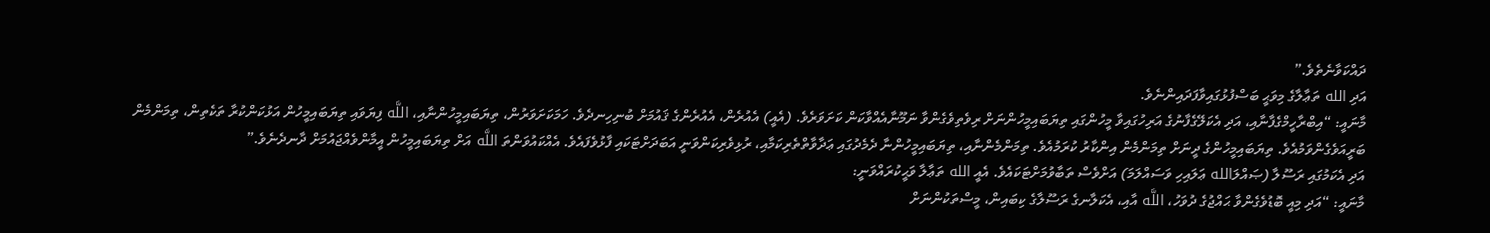ދައްކަވާނެތެވެ.”
އަދި الله ތަޢާލާގެ މިވަޙީ ބަސްފުޅުގައިވާފަދައިންނެވެ.
މާނައީ: “އިބްރާހީމްގެފާނާއި، އަދި އެކަލޭގެފާނުގެ އަރިހުގައިވާ މީހުންގައި ތިޔަބައިމީހުންނަށް ރިވެތިވެގެންވާ ނަމޫނާއެއްވާކަން ކަށަވަރެވެ. (އެއީ) އެއުރެން، އެއުރެންގެ ޤައުމަށް ބުނިހިނދެވެ. ހަމަކަށަވަރުން، ތިޔަބައިމީހުންނާއި، اللَّه ފިޔަވައި ތިޔަބައިމީހުން އަޅުކަންކުރާ ތަކެތިން، ތިމަންމެން ބަރީއަވެގެންވަމުއެވެ. ތިޔަބައިމީހުންގެ ދީނަށް ތިމަންމެން އިންކާރު ކުރަމުއެވެ. ތިމަންމެންނާއި، ތިޔަބައިމީހުންނާ ދެމެދުގައި ޢަދާވާތްތެރިކަމާއި، ރުޅިވެރިކަންވަނީ އަބަދަށްޓަކައި ފާޅުވެފައެވެ. އެއްކައުވަންތަ اللَّه އަށް ތިޔަބައިމީހުން އީމާންވެއްޖައުމަށް ދާނދެނެވެ.”
އަދި އެކަމުގައި ރަސޫލާ (ޞައްލަالله ޢަލައިހި ވަސައްލަމަ) އަށްވެސް ތަބާވުމަށްޓަކައެވެ. އެއީ الله ތަޢާލާ ވަޙީކުރައްވަނީ:
މާނައީ: “އަދި މިއީ ބޮޑުވެގެންވާ ޙައްޖުގެ ދުވަހު، اللَّه އާއި، އެކަލާނގެ ރަސޫލާގެ ކިބައިން، މީސްތަކުންނަށް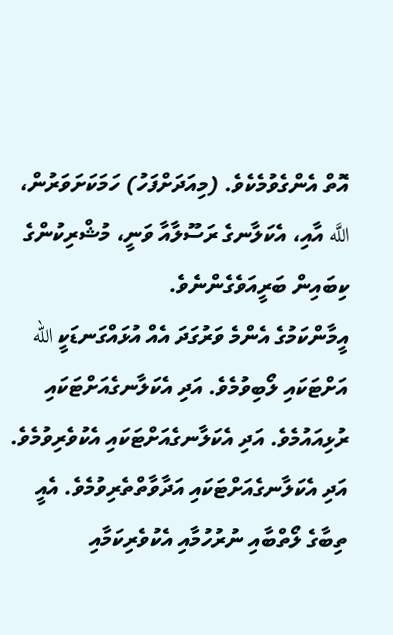އޮތް އެންގެވުމެކެވެ. (މިއަދަށްފަހު) ހަމަކަށަވަރުން، اللَّه އާއި، އެކަލާނގެ ރަސޫލާއާ ވަނީ، މުޝްރިކުންގެ ކިބައިން ބަރީއަވެގެންނެވެ.
އީމާންކަމުގެ އެންމެ ވަރުގަދަ އެއް އުޅައްގަނޑަކީ الله އަށްޓަކައި ލޯބިވުމެވެ. އަދި އެކަލާނގެއަށްޓަކައި ރުޅިއައުމެވެ. އަދި އެކަލާނގެއަށްޓަކައި އެކުވެރިވުމެވެ. އަދި އެކަލާނގެއަށްޓަކައި އަދާވާތްތެރިވުމެވެ. އެއީ ތިބާގެ ލޯތްބާއި ނުރުހުމާއި އެކުވެރިކަމާއި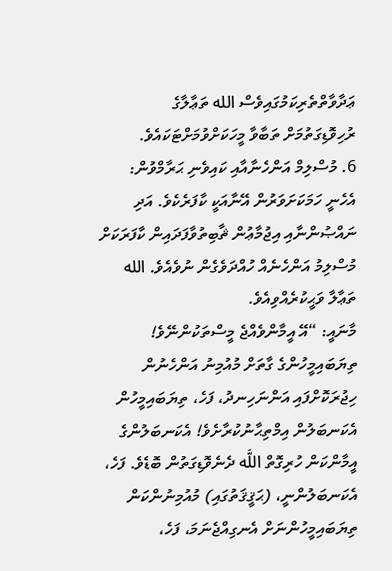ޢަދާވާތްތެރިކަމުގައިވެސް الله ތަޢާލާގެ ރުހިވޮޑިގަތުމަށް ތަބާވާ މީހަކަށްވުމަށްޓަކައެވެ.
6. މުސްލިމް އަންހެނާއާއި ކައިވެނި ޙަރާމްވުން: އެހެނީ ހަމަކަށަވަރުން އޭނާއަކީ ކާފަރެކެވެ. އަދި ނައްޞުންނާއި އިޖުމާޢުން ޘާބިތުވާފަދައިން ކާފަރަކަށް މުސްލިމު އަންހެނެއް ހުއްދަވެގެން ނުވެއެވެ. الله ތަޢާލާ ވަޙީކުރެއްވިއެވެ.
މާނައީ: “އޭ އީމާންވެއްޖެ މީސްތަކުންނޭވެ! ތިޔަބައިމީހުންގެ ގާތަށް މުއުމިނު އަންހެނުން ހިޖުރަކޮށްފައި އަންނަހިނދު، ފަހެ، ތިޔަބައިމީހުން އެކަނބަލުން އިމްތިޙާނުކުރާށެވެ! އެކަނބަލުންގެ އީމާންކަން ހުރިގޮތް اللَّه ދެނެވޮޑިގަތުން ބޮޑެވެ. ފަހެ، އެކަނބަލުންނީ، (ޙަޤީޤަތުގައި) މުއުމިނުންކަން ތިޔަބައިމީހުންނަށް އެނގިއްޖެނަމަ، ފަހެ،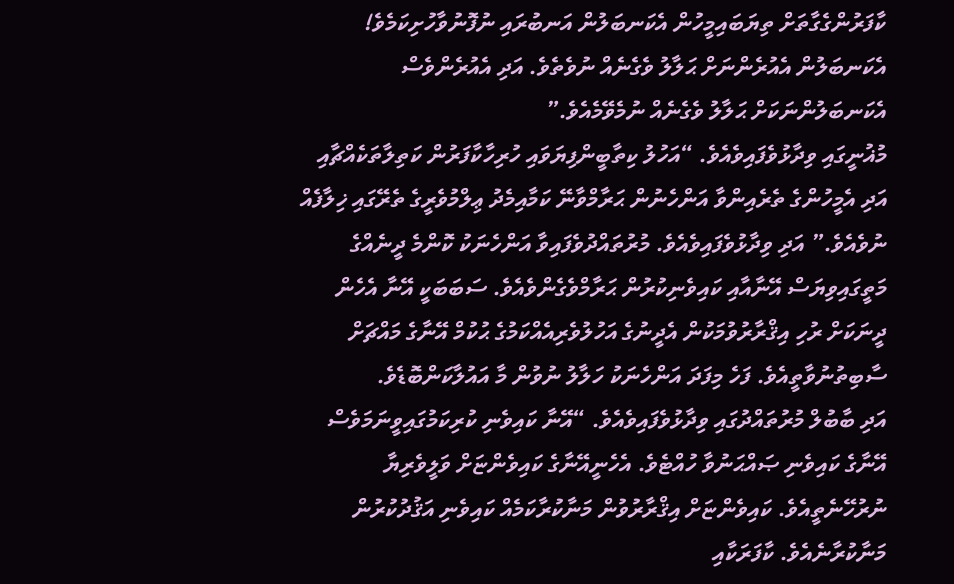ކާފަރުންގެގާތަށް ތިޔަބައިމީހުން އެކަނބަލުން އަނބުރައި ނުފޮނުވާހުށިކަމެވެ! އެކަނބަލުން އެއުރެންނަށް ޙަލާލު ވެގެނެއް ނުވެތެވެ. އަދި އެއުރެންވެސް އެކަނބަލުންނަކަށް ޙަލާލު ވެގެނެއް ނުމެވޭމެއެވެ.”
މުޣުނީގައި ވިދާޅުވެފައިވެއެވެ. “އަހުލު ކިތާބީންފިޔަވައި ހުރިހާކާފަރުން ކަތިލާތަކެއްޗާއި އަދި އެމީހުންގެ ތެރެއިންވާ އަންހެނުން ޙަރާމްވާނޭ ކަމާއިމެދު ޢިލްމުވެރީގެ ތެރޭގައި ޚިލާފެއް ނުވެއެވެ.” އަދި ވިދާޅުވެފައިވެއެވެ. މުރުތައްދުވެފައިވާ އަންހެނަކު ކޮންމެ ދީނެއްގެ މަތީގައިވިޔަސް އޭނާއާއި ކައިވެނިކުރުން ޙަރާމްވެގެންވެއެވެ. ސަބަބަކީ އޭނާ އެހެން ދީނަކަށް ރުހި އިޤްރާރުވުމަކުން އެދީނުގެ އަހުލުވެރިއެއްކަމުގެ ޙުކުމް އޭނާގެ މައްޗަށް ސާބިތުނުވާތީއެވެ. ފަހެ މިފަދަ އަންހެނަކު ހަލާލު ނުވުން މާ އައުލާކަންބޮޑެވެ.
އަދި ބާބުލް މުރުތައްދުގައި ވިދާޅުވެފައިވެއެވެ. “އޭނާ ކައިވެނި ކުރިކަމުގައިވީނަމަވެސް އޭނާގެ ކައިވެނި ޞައްޙަނުވާ ހުއްޓެވެ. އެހެނީއޭނާގެ ކައިވެންޏަށް ވަލީވެރިޔާ ނުރުހޭނެތީއެވެ. ކައިވެންޏަށް އިޤްރާރުވުން މަނާކުރާކަމެއް ކައިވެނި އަޤުދުކުރުން މަނާކުރާނެއެވެ. ކާފަރަކާއި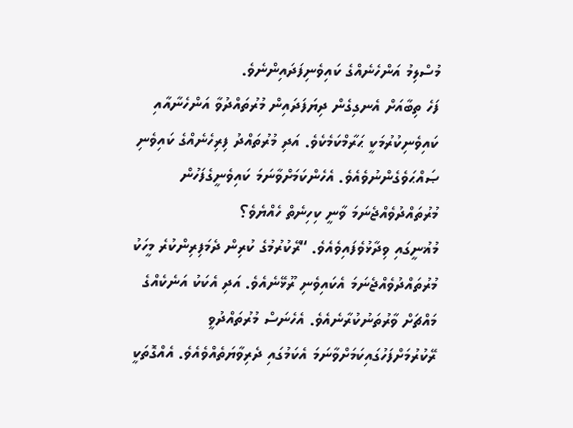މުސްލިމު އަންހެނެއްގެ ކައިވެނިފަދައިންނެވެ.
ފަހެ ތިބާއަށް އެނގިގެން ދިޔަފަދައިން މުރުތައްދުވާ އަންހެނާއާއި ކައިވެނިކުރުމަކީ ޙަރާމްކަމެކެވެ. އަދި މުރުތައްދު ފިރިހެނެއްގެ ކައިވެނި ޞައްޙަވެގެންނުވެއެވެ. އެހެންކަމަށްވާނަމަ ކައިވެނީގެފަހުން މުރުތައްދުވެއްޖެނަމަ ވާނީ ކިހިނެތް ހެއްޔެވެ؟
މުޣުނީގައި ވިދާޅުވެފައިވެއެވެ. “ރޭކުރުމުގެ ކުރިން ދެމަފިރިންކުރެ މީހަކު މުރުތައްދުވެއްޖެނަމަ އެކައިވެނި ރޫޅޭނެއެވެ. އަދި އެކަކު އަނެކެއްގެ މައްޗަށް ވާރުތަނުކުރާނެއެވެ. އެހެނަސް މުރުތައްދުވީ ރޭކުރުމަށްފަހުގައިކަމަށްވާނަމަ އެކަމުގައި ދެރިވާޔަތެއްވެއެވެ. އެއްގޮތަކީ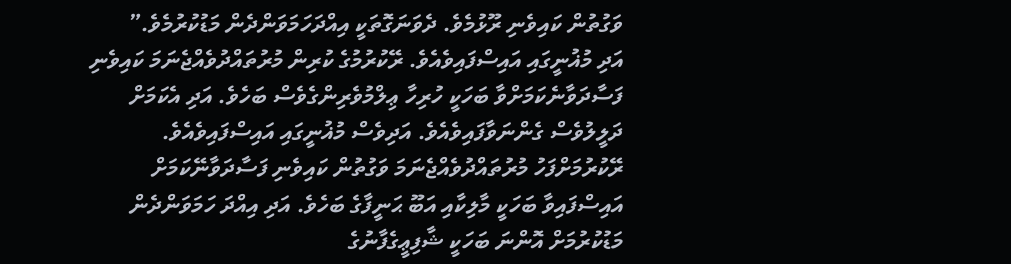ވަގުތުން ކައިވެނި ރޫޅުމެވެ. ދެވަނަގޮތަކީ އިއްދަހަމަވަންދެން މަޑުކުރުމެވެ.”
އަދި މުޣުނީގައި އައިސްފައިވެއެވެ. ރޭކުރުމުގެ ކުރިން މުރުތައްދުވެއްޖެނަމަ ކައިވެނި ފަސާދަވާނެކަމަށްވާ ބަހަކީ ހުރިހާ ޢިލްމުވެރިންގެވެސް ބަހެވެ. އަދި އެކަމަށް ދަލީލުވެސް ގެންނަވާފައިވެއެވެ. އަދިވެސް މުޣުނީގައި އައިސްފައިވެއެވެ. ރޭކުރުމަށްފަހު މުރުތައްދުވެއްޖެނަމަ ވަގުތުން ކައިވެނި ފަސާދަވާނޭކަމަށް އައިސްފައިވާ ބަހަކީ މާލިކާއި އަބޫ ޙަނީފާގެ ބަހެވެ. އަދި އިއްދަ ހަމަވަންދެން މަޑުކުރުމަށް އޮންނަ ބަހަކީ ޝާފިޢީގެފާނުގެ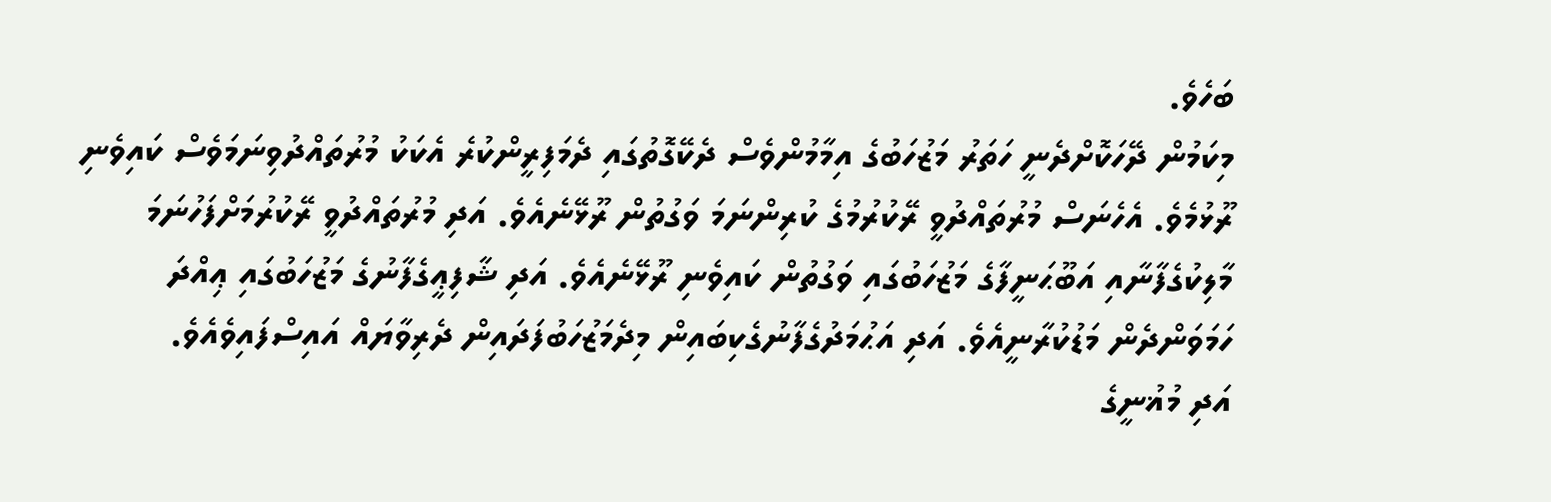ބަހެވެ.
މިކަމުން ދޭހަކޮށްދެނީ ހަތަރު މަޒުހަބުގެ އިމާމުންވެސް ދެކޭގޮތުގައި ދެމަފިރީންކުރެ އެކަކު މުރުތައްދުވިނަމަވެސް ކައިވެނި ރޫޅުމެވެ. އެހެނަސް މުރުތައްދުވީ ރޭކުރުމުގެ ކުރިންނަމަ ވަގުތުން ރޫޅޭނެއެވެ. އަދި މުރުތައްދުވީ ރޭކުރުމަށްފަހުނަމަ މާލިކުގެފާނާއި އަބޫޙަނީފާގެ މަޒުހަބުގައި ވަގުތުން ކައިވެނި ރޫޅޭނެއެވެ. އަދި ޝާފިޢީގެފާނުގެ މަޒުހަބުގައި ޢިއްދަ ހަމަވަންދެން މަޑުކުރާނީއެވެ. އަދި އަޙުމަދުގެފާނުގެކިބައިން މިދެމަޒުހަބުފަދައިން ދެރިވާޔައް އައިސްފައިވެއެވެ.
އަދި މުޣުނީގެ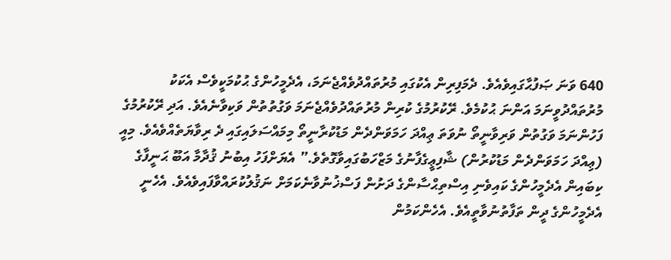640 ވަނަ ޞަފުޙާގައިވެއެވެ. ދެމަފިރިން އެކުގައި މުރުތައްދުވެއްޖެނަމަ، އެދެމީހުންގެ ޙުކުމަކީވެސް އެކަކު މުރުތައްދުވީނަމަ އަންނަ ޙުކުމެވެ. ރޭކުރުމުގެ ކުރިން މުރުތައްދުވެއްޖެނަމަ ވަގުތުތުން ވަކިވާނެއެވެ. އަދި ރޭކުރުމުގެ ފަހުންނަމަ ވަގުތުން ވަރިވާނީތޯ ނުވަތަ ޢިއްދަ ހަމަވަންދެން މަޑުކުރާނީތޯ މިމައްސަލައިގައި ދެ ރިވާޔަތެއްވެއެވެ. މިއީ (ޢިއްދަ ހަމަވަންދެން މަޑުކުރުން) ޝާފިޢީގެފާނުގެ މަޒްހަބުގައިވާގޮތެވެ.” އެޔަށްފަހު އިބުނު ޤުދާމާ އަބޫ ޙަނީފާގެ ކިބައިން އެދެމީހުންގެ ކައިވެނި އިސްތިޙްސާންގެ ދަށުން ފަސްޚުނުވާނެކަމަށް ނަޤުލުކުރައްވާފައިވެއެވެ. އެހެނީ އެދެމީހުންގެ ދީން ތަފާތުނުވާތީއެވެ. އެހެންކަމުން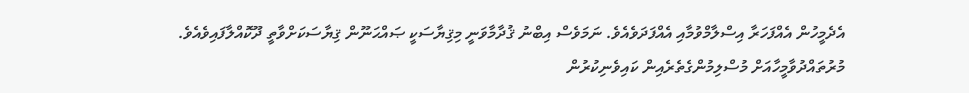އެދެމީހުން އެއްފަހަރާ އިސްލާމްވުމާއި އެއްފަދަވެއެވެ. ނަމަވެސް އިބްނު ޤުދާމާވަނީ މިޤިޔާސަކީ ޞައްޙަނޫން ޤިޔާސަކަށްވާތީ ދޫކޮއްލާފައިވެއެވެ.
މުރުތައްދުވާމީހާއަށް މުސްލިމުންގެތެރެއިން ކައިވެނިކުރުން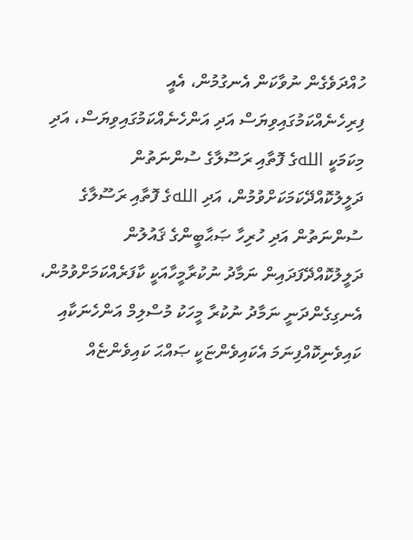ހުއްދަވެގެން ނުވާކަން އެނގުމުން، އެއީ ފިރިހެނެއްކަމުގައިވިޔަސް އަދި އަންހެނެއްކަމުގައިވިޔަސް، އަދި މިކަމަކީ اللهގެ ފޮތާއި ރަސޫލާގެ ސުންނަތުން ދަލީލުކޮއްދޭކަމަކަށްވުމުން، އަދި اللهގެ ފޮތާއި ރަސޫލާގެ ސުންނަތުން އަދި ހުރިހާ ޞަޙާބީންގެ ޤައުލުން ދަލީލުކޮއްދޭފަދައިން ނަމާދު ނުކުރާމީހާއަކީ ކާފަރެއްކަމަށްވުމުން، އެނގިގެންދަނީ ނަމާދު ނުކުރާ މީހަކު މުސްލިމް އަންހެނަކާއި ކައިވެނިކޮއްފިނަމަ އެކައިވެންޏަކީ ޞައްޙަ ކައިވެންޏެއް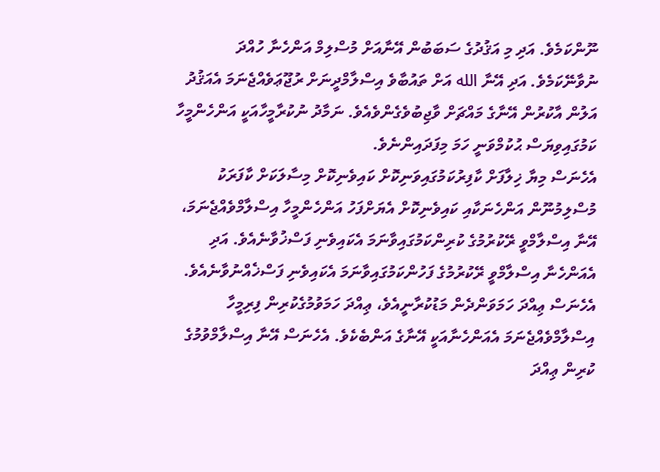ނޫންކަމެވެ. އަދި މި އަޤުދުގެ ސަބަބުން އޭނާއަށް މުސްލިމް އަންހެނާ ހުއްދަ ނުވާނޭކަމެވެ. އަދި އޭނާ الله އަށް ތައުބާވެ އިސްލާމްދީނަށް ރުޖޫޢަވެއްޖެނަމަ އެއަޤުދު އަލުން އާކުރުން އޭނާގެ މައްޗަށް ވާޖިބުވެގެންވެއެވެ. ނަމާދު ނުކުރާމީހާއަކީ އަންހެންމީހާ ކަމުގައިވިޔަސް ޙުކުމްވަނީ ހަމަ މިފަދައިންނެވެ.
އެހެނަސް މިޔާ ޚިލާފަށް ކާފިރުކަމުގައިވަނިކޮށް ކައިވެނިކޮށް މިސާލަކަށް ކާފަރަކު މުސްލިމުނޫން އަންހެނަކާއި ކައިވެނިކޮށް އެޔަށްފަހު އަންހެންމީހާ އިސްލާމްވެއްޖެނަމަ، އޭނާ އިސްލާމްވީ ރޭކުރުމުގެ ކުރިންކަމުގައިވާނަމަ އެކައިވެނި ފަސްޚުވާނެއެވެ. އަދި އެއަންހެނާ އިސްލާމްވީ ރޭކުރުމުގެ ފަހުންކަމުގައިވާނަމަ އެކައިވެނި ފަސްޚެއްނުވާނެއެވެ. އެހެނަސް ޢިއްދަ ހަމަވަންދެން މަޑުކުރާނީއެވެ، ޢިއްދަ ހަމަވުމުގެކުރިން ފިރިމީހާ އިސްލާމްވެއްޖެނަމަ އެއަންހެނާއަކީ އޭނާގެ އަންބެކެވެ. އެހެނަސް އޭނާ އިސްލާމްވުމުގެ ކުރިން ޢިއްދަ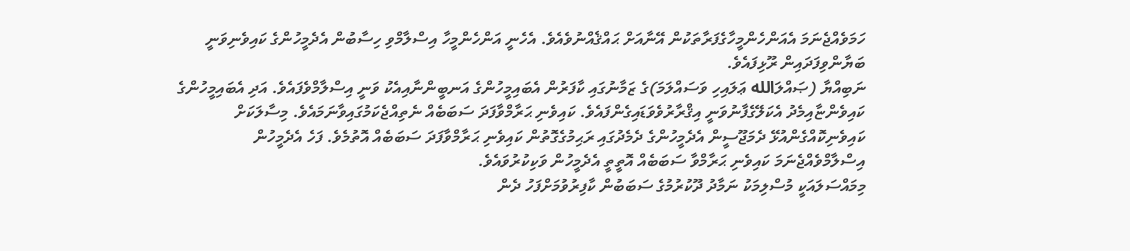ހަމަވެއްޖެނަމަ އެއަންހެންމީހާގެފަރާތަކުން އޭނާއަށް ޙައްޤެއްނުވެއެވެ. އެހެނީ އަންހެންމީހާ އިސްލާމްވި ހިސާބުން އެދެމީހުންގެ ކައިވެނިވަނީ ބަޔާންވިފަދައިން ރޫޅިފައެވެ.
ނަބިއްޔާ (ޞައްލަالله ޢަލައިހި ވަސައްލަމަ)ގެ ޒަމާނުގައި ކާފަރުން އެބައިމީހުންގެ އަނބީންނާއިއެކު ވަނީ އިސްލާމްވެފައެވެ. އަދި އެބައިމީހުންގެ ކައިވެންޏާއިމެދު އެކަލޭގެފާނުވަނީ އިޤްރާރުވެވަޑައިގެންފައެވެ. ކައިވެނި ޙަރާމްވާފަދަ ސަބަބެއް ނެތިއްޖެކަމުގައިވާނަމައެވެ. މިސާލަކަށް ކައިވެނިކޮއްގެންއުޅޭ ދެމަޖޫސީން އެދެމީހުންގެ ދެމެދުގައި ރަޙިމުގެގޮތުން ކައިވެނި ޙަރާމްވާފަދަ ސަބަބެއް އޮތުމެވެ. ފަހެ އެދެމީހުން އިސްލާމްވެއްޖެނަމަ ކައިވެނި ޙަރާމްވާ ސަބަބެއް އޮތީތީ އެދެމީހުން ވަކިކުރުވައެވެ.
މިމައްސަލައަކީ މުސްލިމަކު ނަމާދު ދޫކުރުމުގެ ސަބަބުން ކާފިރުވުމަށްފަހު ދެން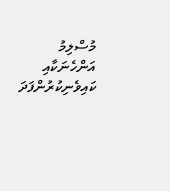މުސްލިމު އަންހެނަކާއި ކައިވެނިކުރުންފަދަ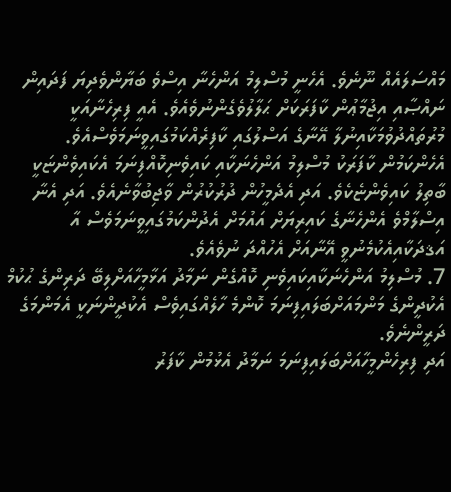މައްސަލައެއް ނޫނެވެ. އެހެނީ މުސްލިމު އަންހެނާ އިސްވެ ބަޔާންވެދިޔަ ފަދައިން ނައްޞާއި އިޖުމާޢުން ކާފަރަކަށް ޙަލާލުވެގެންނުވެއެވެ. އެއީ ފިރިހެނާއަކީ މުރުތައްދުވުމަކާއިނުލާ އޭނާގެ އަސްލުގައި ކާފިރެއްކަމުގައިވީނަމަވެސްއެވެ. އެހެންކަމުން ކާފަރަކު މުސްލިމު އަންހެނަކާއި ކައިވެނިކޮއްފިނަމަ އެކައިވެންޏަކީ ބާތިލު ކައިވެންޏެކެވެ. އަދި އެދެމީހުން ދުރުކުރުން ވާޖިބުވާނެއެވެ. އަދި އެނާ އިސްލާމްވެ އެންހެނާގެ ކައިރިޔަށް އައުމަށް އެދުންކަމުގައިވީނަމަވެސް އާ އަޤދަކާއިއެކުމެނުވީ އޭނާއަށް އެހުއްދަ ނުވެއެވެ.
7. މުސްލިމު އަންހެނަކާއިކައިވެނި ކޮއްގެން ނަމާދު އަޅާމީހާއަށްލިބޭ ދަރިންގެ ޙުކުމް
އެކުދީންގެ މަންމައަށްބަލައިފިނަމަ ކޮންމެ ހާލެއްގައިވެސް އެކުދީންނަކީ އެމަންމަގެ ދަރީންނެވެ.
އަދި ފިރިހެންމީހާއަށްބަލައިފިނަމަ ނަމާދު އެޅުމުން ކާފަރު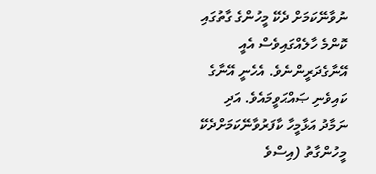ނުވާނޭކަމަށް ދެކޭ މީހުންގެ ގާތުގައި ކޮންމެ ހާލެއްގައިވެސް އެއީ އޭނާގެދަރީންނެވެ. އެހެނީ އޭނާގެ ކައިވެނި ޞައްޙަވީމައެވެ. އަދި ނަމާދު އަޅާމީހާ ކާފަރުވާނޭކަމަށްދެކޭ މީހުންގާތު (އިސްވެ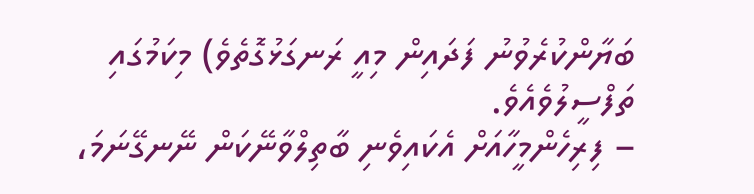ބަޔާންކުރެވުނު ފަދައިން މިއީ ރަނގަޅުގޮތެވެ) މިކަމުގައި ތަފްސީލުވެއެވެ.
– ފިރިހެންމީހާއަށް އެކައިވެނި ބާތިލްވާނޭކަން ނޭނގޭނަމަ،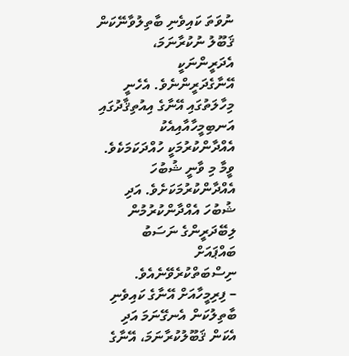ނުވަތަ ކައިވެނި ބާތިލުވާނޭކަން ޤަބޫލު ނުކުރާނަމަ، އެދަރީންނަކީ އޭނާގެދަރީންނެވެ. އެހެނީ މިހާލަތުގައި އޭނާގެ އިއުތިޤާދުގައި އަނބިމީހާއާއިއެކު އެއްދާންކުރުމަކީ ހުއްދަކަމަކެވެ. ވީމާ މި ވާނީ ޝުބުހަ އެއްދާންކުރުމަކަށެވެ. އަދި ޝުބުހަ އެއްދާންކުރުމުން ލިބޭދަރީންގެ ނަސަބު ބައްޕައަށް ނިސްބަތްކުރެވޭނެއެވެ.
– ފިރިމީހާއަށް އޭނާގެ ކައިވެނި ބާތިލުކަން އެނގޭނަމަ އަދި އެކަން ޤަބޫލުކުރާނަމަ، އޭނާގެ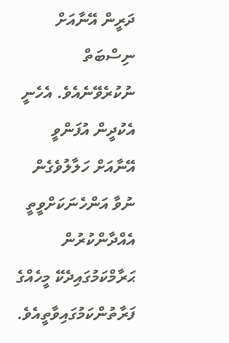ދަރީން އޭނާއަށް ނިސްބަތް ނުކުރެވޭނެއެވެ. އެހެނީ އެކުދީން އުފަންވީ އޭނާއަށް ހަލާލުވެގެން ނުވާ އަންހެނަކަށްވީތީ އެއްދާންކުރުން ޙަރާމްކަމުގައިދެކޭ މީހެއްގެ ފަރާތުންކަމުގައިވާތީއެވެ.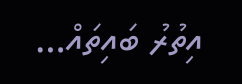އިތުރު ބައިތައް…